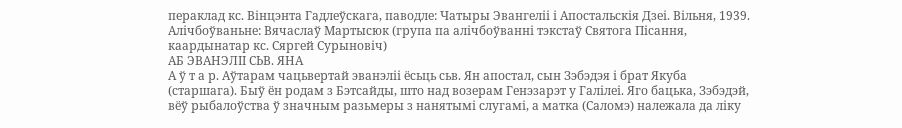пераклад кс. Вінцэнта Гадлеўскага, паводле: Чатыры Эвангеліі і Апостальскія Дзеі. Вільня, 1939. Алічбоўваньне: Вячаслаў Мартысюк (група па алічбоўванні тэкстаў Святога Пісання, каардынатар кс. Сяргей Сурыновіч)
АБ ЭВАНЭЛІІ СЬВ. ЯНА
А ў т а р. Аўтарам чацьвертай эванэліі ёсьць сьв. Ян апостал, сын Зэбэдэя і брат Якуба (старшага). Быў ён родам з Бэтсайды, што над возерам Генэзарэт у Галілеі. Яго бацька, Зэбэдэй, вёў рыбалоўства ў значным разьмеры з нанятымі слугамі, а матка (Саломэ) належала да ліку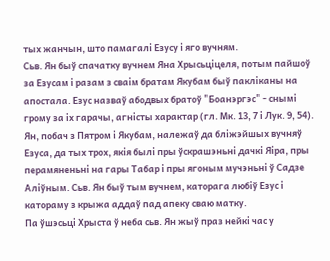тых жанчын, што памагалі Езусу і яго вучням.
Сьв. Ян быў спачатку вучнем Яна Хрысьціцеля, потым пайшоў за Езусам і разам з сваім братам Якубам быў пакліканы на апостала. Езус назваў абодвых братоў "Боанэргэс" - снымі грому за іх гарачы, агністы характар (гл. Мк. 13, 7 і Лук. 9, 54). Ян, побач з Пятром і Якубам, належаў да бліжэйшых вучняў Езуса, да тых трох, якія былі пры ўскрашэньні дачкі Яіра, пры перамяненьні на гары Табар і пры ягоным мучэньні ў Садзе Аліўным. Сьв. Ян быў тым вучнем, каторага любіў Езус і катораму з крыжа аддаў пад апеку сваю матку.
Па ўшэсьці Хрыста ў неба сьв. Ян жыў праз нейкі час у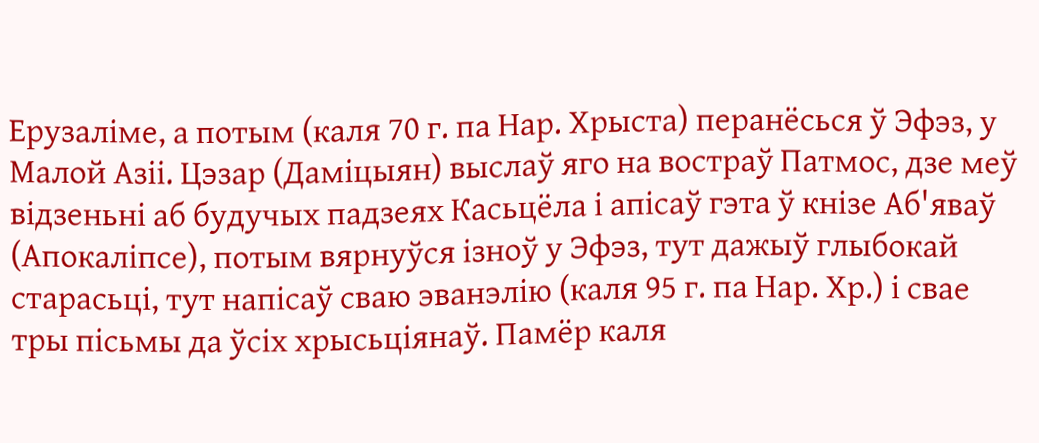Ерузаліме, а потым (каля 70 г. па Нар. Хрыста) перанёсься ў Эфэз, у Малой Азіі. Цэзар (Даміцыян) выслаў яго на востраў Патмос, дзе меў відзеньні аб будучых падзеях Касьцёла і апісаў гэта ў кнізе Аб'яваў (Апокаліпсе), потым вярнуўся ізноў у Эфэз, тут дажыў глыбокай старасьці, тут напісаў сваю эванэлію (каля 95 г. па Нар. Хр.) і свае тры пісьмы да ўсіх хрысьціянаў. Памёр каля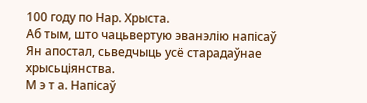100 году по Нар. Хрыста.
Аб тым, што чацьвертую эванэлію напісаў Ян апостал, сьведчыць усё старадаўнае хрысьціянства.
М э т а. Напісаў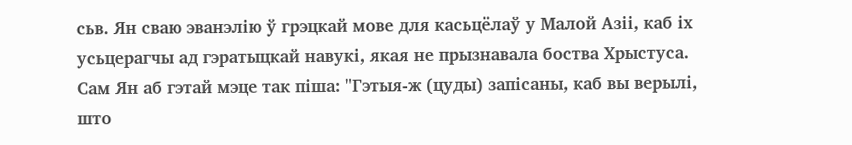сьв. Ян сваю эванэлію ў грэцкай мове для касьцёлаў у Малой Азіі, каб іх усьцерагчы ад гэратыцкай навукі, якая не прызнавала боства Хрыстуса. Сам Ян аб гэтай мэце так піша: "Гэтыя-ж (цуды) запісаны, каб вы верылі, што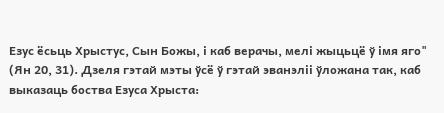Езус ёсьць Хрыстус, Сын Божы, і каб верачы, мелі жыцьцё ў імя яго" (Ян 20, 31). Дзеля гэтай мэты ўсё ў гэтай эванэліі ўложана так, каб выказаць боства Езуса Хрыста: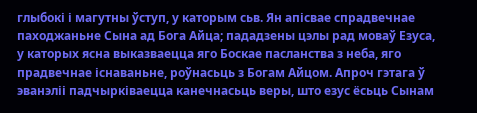глыбокі і магутны ўступ, у каторым сьв. Ян апісвае спрадвечнае паходжаньне Сына ад Бога Айца; пададзены цэлы рад моваў Езуса, у каторых ясна выказваецца яго Боскае пасланства з неба, яго прадвечнае існаваньне, роўнасьць з Богам Айцом. Апроч гэтага ў эванэліі падчырківаецца канечнасьць веры, што езус ёсьць Сынам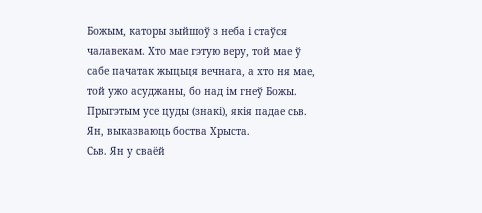Божым, каторы зыйшоў з неба і стаўся чалавекам. Хто мае гэтую веру, той мае ў сабе пачатак жыцьця вечнага, а хто ня мае, той ужо асуджаны, бо над ім гнеў Божы. Прыгэтым усе цуды (знакі), якія падае сьв. Ян, выказваюць боства Хрыста.
Сьв. Ян у сваёй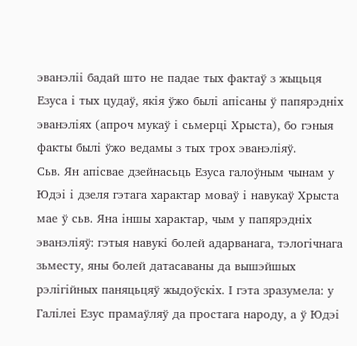эванэліі бадай што не падае тых фактаў з жыцьця Езуса і тых цудаў, якія ўжо былі апісаны ў папярэдніх эванэліях (апроч мукаў і сьмерці Хрыста), бо гэныя факты былі ўжо ведамы з тых трох эванэліяў.
Сьв. Ян апісвае дзейнасьць Езуса галоўным чынам у Юдэі і дзеля гэтага характар моваў і навукаў Хрыста мае ў сьв. Яна іншы характар, чым у папярэдніх эванэліяў: гэтыя навукі болей адарванага, тэлогічнага зьместу, яны болей датасаваны да вышэйшых рэлігійных паняцьцяў жыдоўскіх. І гэта зразумела: у Галілеі Езус прамаўляў да простага народу, а ў Юдэі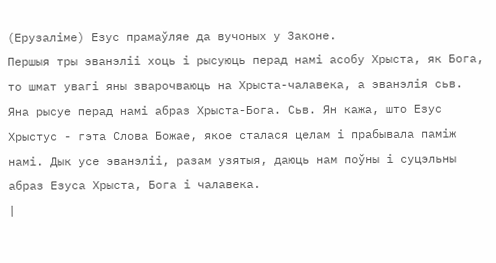(Ерузаліме) Езус прамаўляе да вучоных у Законе.
Першыя тры эванэліі хоць і рысуюць перад намі асобу Хрыста, як Бога, то шмат увагі яны зварочваюць на Хрыста-чалавека, а эванэлія сьв. Яна рысуе перад намі абраз Хрыста-Бога. Сьв. Ян кажа, што Езус Хрыстус - гэта Слова Божае, якое сталася целам і прабывала паміж намі. Дык усе эванэліі, разам узятыя, даюць нам поўны і суцэльны абраз Езуса Хрыста, Бога і чалавека.
|